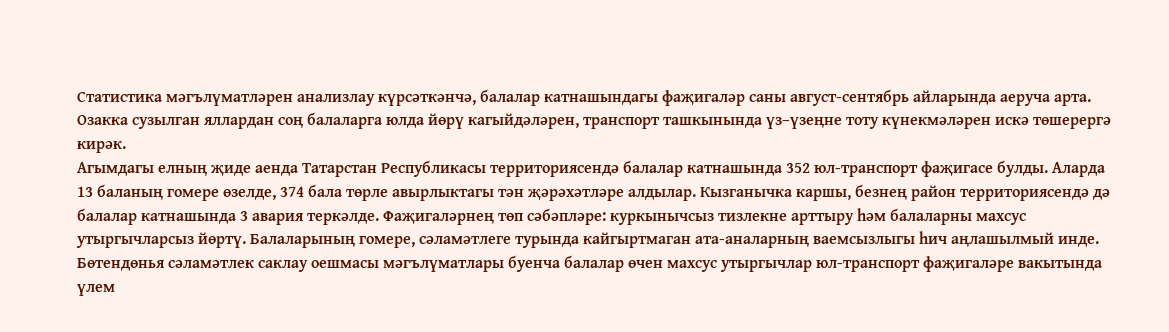Статистика мәгълүматләрен анализлау күрсәткәнчә, балалар катнашындагы фаҗигаләр саны август-сентябрь айларында аеруча арта. Озакка сузылган яллардан соң балаларга юлда йөрү кагыйдәләрен, транспорт ташкынында үз–үзеңне тоту күнекмәләрен искә төшерергә кирәк.
Агымдагы елның җиде аенда Татарстан Республикасы территориясендә балалар катнашында 352 юл-транспорт фаҗигасе булды. Аларда 13 баланың гомере өзелде, 374 бала төрле авырлыктагы тән җәрәхәтләре алдылар. Кызганычка каршы, безнең район территориясендә дә балалар катнашында 3 авария теркәлде. Фаҗигаләрнең төп сәбәпләре: куркынычсыз тизлекне арттыру һәм балаларны махсус утыргычларсыз йөртү. Балаларының гомере, сәламәтлеге турында кайгыртмаган ата-аналарның ваемсызлыгы һич аңлашылмый инде.
Бөтендөнья сәламәтлек саклау оешмасы мәгълүматлары буенча балалар өчен махсус утыргычлар юл-транспорт фаҗигаләре вакытында үлем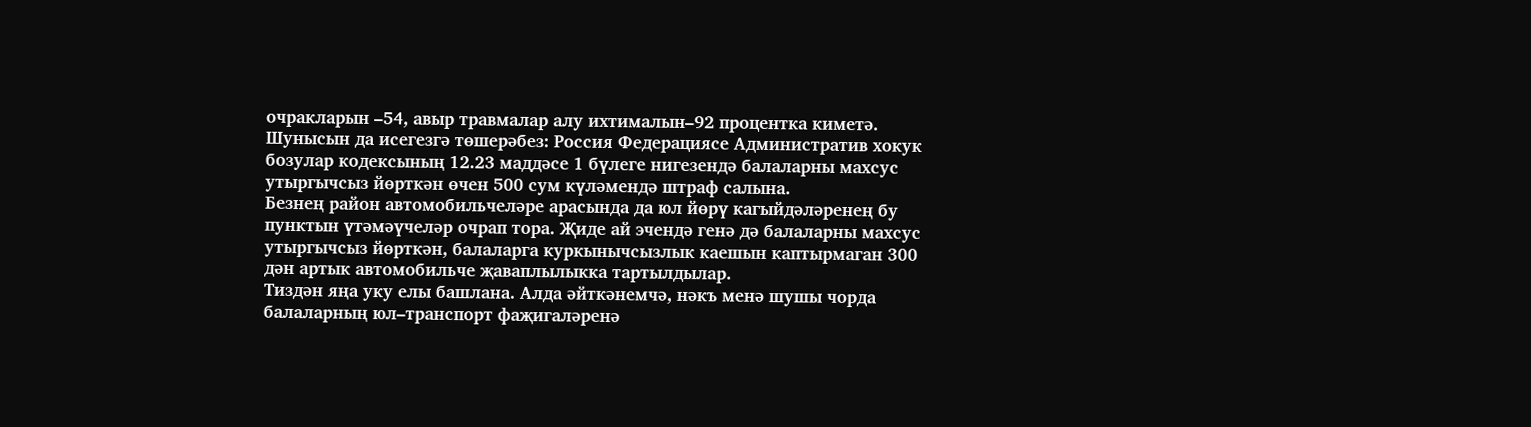очракларын –54, авыр травмалар алу ихтималын–92 процентка киметә. Шунысын да исегезгә төшерәбез: Россия Федерациясе Административ хокук бозулар кодексының 12.23 маддәсе 1 бүлеге нигезендә балаларны махсус утыргычсыз йөрткән өчен 500 сум күләмендә штраф салына.
Безнең район автомобильчеләре арасында да юл йөрү кагыйдәләренең бу пунктын үтәмәүчеләр очрап тора. Җиде ай эчендә генә дә балаларны махсус утыргычсыз йөрткән, балаларга куркынычсызлык каешын каптырмаган 300 дән артык автомобильче җаваплылыкка тартылдылар.
Тиздән яңа уку елы башлана. Алда әйткәнемчә, нәкъ менә шушы чорда балаларның юл–транспорт фаҗигаләренә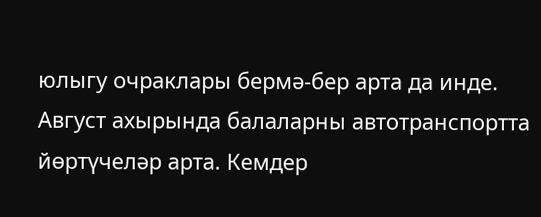юлыгу очраклары бермә-бер арта да инде. Август ахырында балаларны автотранспортта йөртүчеләр арта. Кемдер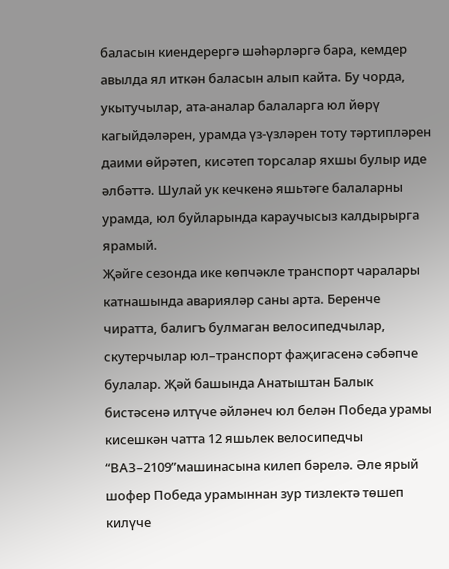баласын киендерергә шәһәрләргә бара, кемдер авылда ял иткән баласын алып кайта. Бу чорда, укытучылар, ата-аналар балаларга юл йөрү кагыйдәләрен, урамда үз-үзләрен тоту тәртипләрен даими өйрәтеп, кисәтеп торсалар яхшы булыр иде әлбәттә. Шулай ук кечкенә яшьтәге балаларны урамда, юл буйларында караучысыз калдырырга ярамый.
Җәйге сезонда ике көпчәкле транспорт чаралары катнашында аварияләр саны арта. Беренче чиратта, балигъ булмаган велосипедчылар, скутерчылар юл–транспорт фаҗигасенә сәбәпче булалар. Җәй башында Анатыштан Балык бистәсенә илтүче әйләнеч юл белән Победа урамы кисешкән чатта 12 яшьлек велосипедчы “ВАЗ–2109”машинасына килеп бәрелә. Әле ярый шофер Победа урамыннан зур тизлектә төшеп килүче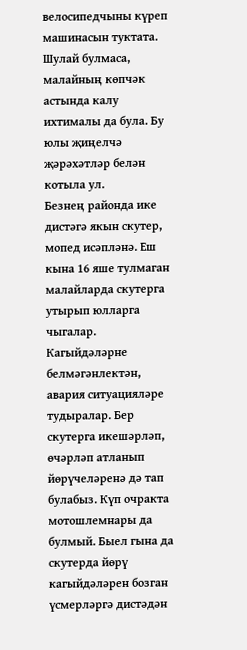велосипедчыны күреп машинасын туктата. Шулай булмаса, малайның көпчәк астында калу ихтималы да була. Бу юлы җиңелчә җәрәхәтләр белән котыла ул.
Безнең районда ике дистәгә якын скутер, мопед исәпләнә. Еш кына 16 яше тулмаган малайларда скутерга утырып юлларга чыгалар. Кагыйдәләрне белмәгәнлектән, авария ситуацияләре тудыралар. Бер скутерга икешәрләп, өчәрләп атланып йөрүчеләренә дә тап булабыз. Күп очракта мотошлемнары да булмый. Быел гына да скутерда йөрү кагыйдәләрен бозган үсмерләргә дистәдән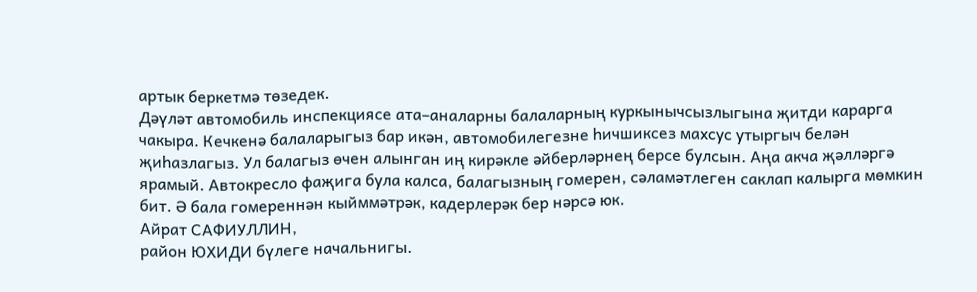артык беркетмә төзедек.
Дәүләт автомобиль инспекциясе ата–аналарны балаларның куркынычсызлыгына җитди карарга чакыра. Кечкенә балаларыгыз бар икән, автомобилегезне һичшиксез махсус утыргыч белән җиһазлагыз. Ул балагыз өчен алынган иң кирәкле әйберләрнең берсе булсын. Аңа акча җәлләргә ярамый. Автокресло фаҗига була калса, балагызның гомерен, сәламәтлеген саклап калырга мөмкин бит. Ә бала гомереннән кыйммәтрәк, кадерлерәк бер нәрсә юк.
Айрат САФИУЛЛИН,
район ЮХИДИ бүлеге начальнигы.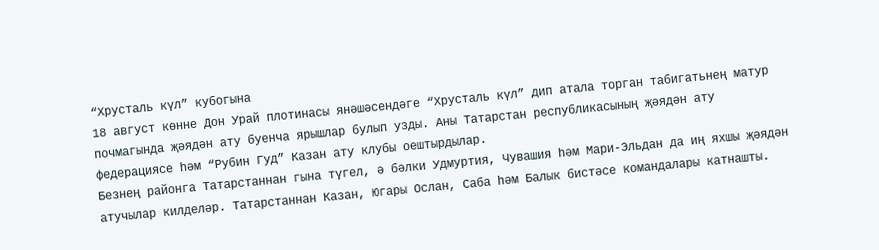“Хрусталь күл” кубогына
18 август көнне Дон Урай плотинасы янәшәсендәге “Хрусталь күл” дип атала торган табигатьнең матур почмагында җәядән ату буенча ярышлар булып узды. Аны Татарстан республикасының җәядән ату федерациясе һәм “Рубин Гуд” Казан ату клубы оештырдылар.
Безнең районга Татарстаннан гына түгел, ә бәлки Удмуртия, Чувашия һәм Мари-Эльдан да иң яхшы җәядән атучылар килделәр. Татарстаннан Казан, Югары Ослан, Саба һәм Балык бистәсе командалары катнашты.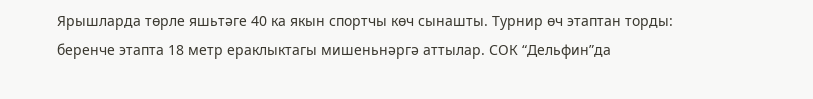Ярышларда төрле яшьтәге 40 ка якын спортчы көч сынашты. Турнир өч этаптан торды: беренче этапта 18 метр ераклыктагы мишеньнәргә аттылар. СОК “Дельфин”да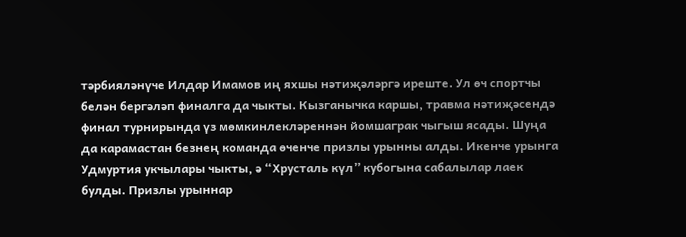тәрбияләнүче Илдар Имамов иң яхшы нәтиҗәләргә иреште. Ул өч спортчы белән бергәләп финалга да чыкты. Кызганычка каршы, травма нәтиҗәсендә финал турнирында үз мөмкинлекләреннән йомшаграк чыгыш ясады. Шуңа да карамастан безнең команда өченче призлы урынны алды. Икенче урынга Удмуртия укчылары чыкты, ә “Хрусталь күл” кубогына сабалылар лаек булды. Призлы урыннар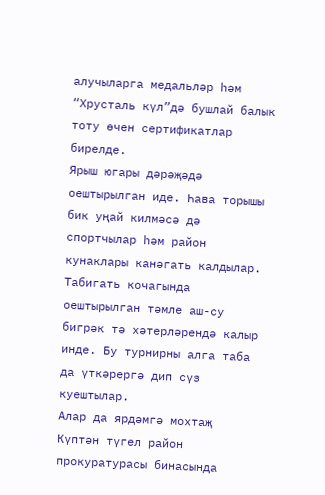алучыларга медальләр һәм “Хрусталь күл”дә бушлай балык тоту өчен сертификатлар бирелде.
Ярыш югары дәрәҗәдә оештырылган иде. Һава торышы бик уңай килмәсә дә спортчылар һәм район кунаклары канәгать калдылар. Табигать кочагында оештырылган тәмле аш-су бигрәк тә хәтерләрендә калыр инде. Бу турнирны алга таба да үткәрергә дип сүз куештылар.
Алар да ярдәмгә мохтаҗ
Күптән түгел район прокуратурасы бинасында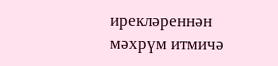ирекләреннән мәхрүм итмичә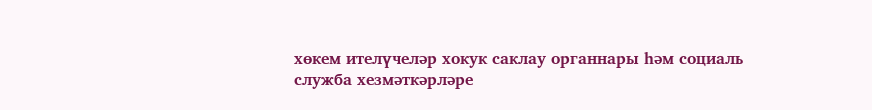хөкем ителүчеләр хокук саклау органнары һәм социаль служба хезмәткәрләре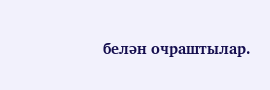белән очраштылар.